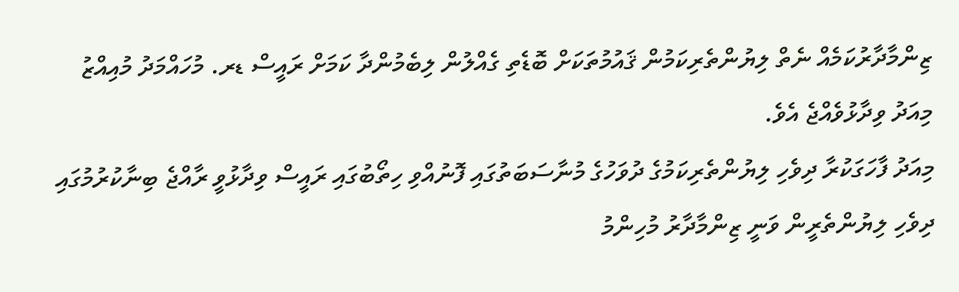ޒިންމާދާރުކަމެއް ނެތް ލިޔުންތެރިކަމުން ޤައުމުތަކަށް ބޮޑެތި ގެއްލުން ލިބެމުންދާ ކަމަށް ރައީސް ޑރ. މުހައްމަދު މުއިއްޒު މިއަދު ވިދާޅުވެއްޖެ އެވެ.
މިއަދު ފާހަގަކުރާ ދިވެހި ލިޔުންތެރިކަމުގެ ދުވަހުގެ މުނާސަބަތުގައި ފޮނުއްވި ހިތޯބުގައި ރައީސް ވިދާޅުވީ ރާއްޖެ ބިނާކުރުމުގައި ދިވެހި ލިޔުންތެރީން ވަނީ ޒިންމާދާރު މުހިންމު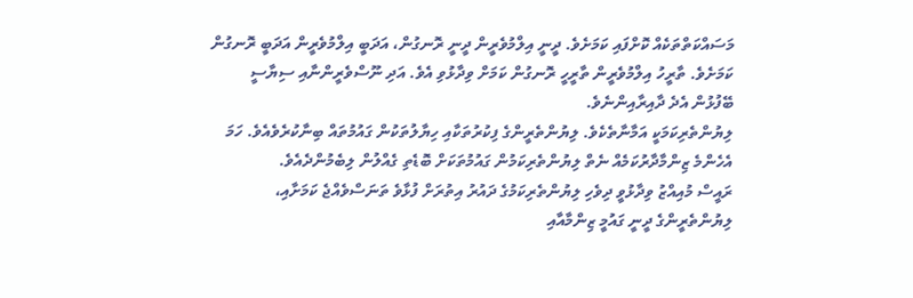މަސައްކަތްތަކެއް ކޮށްފައި ކަމަށެވެ. ދީނީ އިލްމުވެރީން ދީނީ ރޮނގުން، އަދަބީ އިލްމުވެރީން އަދަބީ ރޮނގުން ކަމަށެވެ. ތާރީހު އިލްމުވެރީން ތާރީހީ ރޮނގުން ކަމަށް ވިދާޅުވި އެވެ. އަދި ނޫސްވެރީންނާއި ސިޔާސީ ބޭފުޅުން އެދެ ދާއިރާއިންނެވެ.
ލިޔުންތެރިކަމަކީ އަމާނާތެކެވެ. ލިޔުންތެރީންގެ ފިކުރުތަކާއި ހިޔާލުތަކުން ގައުމުތައް ބިނާކުރެވެއެވެ. ހަމަ އެހެންމެ ޒިންމާދާރުކަމެއް ނެތް ލިޔުންތެރިކަމުން ގައުމުތަކަށް ބޮޑެތި ގެއްލުން ލިބެމުންދެއެވެ.
ރައީސް މުއިއްޒު ވިދާޅުވީ ދިވެހި ލިޔުންތެރިކަމުގެ ދައުރު އިތުރަށް ފުޅާވެ ތަނަސްވެއްޖެ ކަމަށާއި، ލިޔުންތެރީންގެ ދީނީ ގައުމީ ޒިންމާއާއި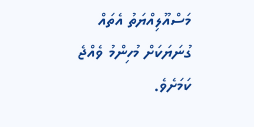މަސްއޫލިއްޔަތު އެތައް ގުނަޔަކަށް މުހިންމު ވެއްޖެ ކަމަށެވެ.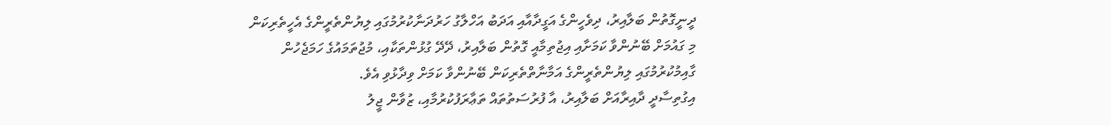ދީނީގޮތުން ބަލާއިރު، ދިވެހީންގެ އަގީދާއާއި އަދަބު އަހްލާގު ހަރުދަނާކުރުމުގައި ލިޔުންތެރީންގެ އެހީތެރިކަން މި ގައުމަށް ބޭނުންވާ ކަމަށާއި އިޖުތިމާއީ ގޮތުން ބަލާއިރު، ދޭދޭ ގުޅުންތަކާއި، މުޖުތަމައުގެ ހަމަޖެހުން ގާއިމުކުރުމުގައި ލިޔުންތެރީންގެ އަމާނާތްތެރިކަން ބޭނުންވާ ކަމަށް ވިދާޅުވި އެވެ.
އިގުތިސާދީ ދާއިރާއަށް ބަލާއިރު، އާ ފުރުސަތުތައް ތަޢާރަފުކުރުމާއި، ޒުވާން ޖީލު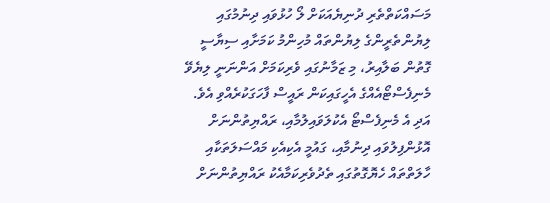މަސައްކަތްތެރި ދުނިޔެއަކަށް ލޯ ހުޅުވައި ދިނުމުގައި ލިޔުންތެރީންގެ ލިޔުންތައް މުހިންމު ކަމަށާއި ސިޔާސީ ގޮތުން ބަލާއިރު، މި ޒަމާނުގައި ވެރިކަމަށް އަންނަނީ ލިޔެވޭ މެނިފެސްޓޯއެއްގެ އެހީގައިކަން ރައީސް ފާހަގަކުރެއްވި އެވެ.
އަދި އެ މެނިފެސްޓޯ އެކުލަވައިލުމާއި، ރައްޔިތުންނަށް އޮޅުންފިލުވައި ދިނުމާއި، ގައުމީ އެކިއެކި މައްސަލަތަކާއި ހާލަތްތައް ހެޔޮގޮތުގައި ތެދުވެރިކަމާއެކު ރައްޔިތުންނަށް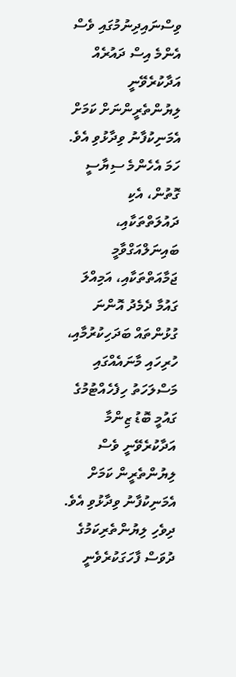ވިސްނައިދިނުމުގައި ވެސް އެންމެ އިސް ދައުރެއް އަދާކުރެވޭނީ ލިޔުންތެރީންނަށް ކަމަށް އެމަނިކުފާނު ވިދާޅުވި އެވެ.
ހަމަ އެހެންމެ ސިޔާސީ ގޮތުން، އެކި ދައުލަތްތަކާއި، ބައިނަލްއަގްވާމީ ޖަމާއަތްތަކާއި، އަމިއްލަ ގައުމާ ދެމެދު އޮންނަ ގުޅުންތައް ބަދަހިކުރުމާއި، ހުރިހައި މާނައެއްގައި މަސްލަހަތު ހިފެހެއްޓުމުގެ ގައުމީ ބޮޑު ޒިންމާ އަދާކުރެވޭނީ ވެސް ލިޔުންތެރީން ކަމަށް އެމަނިކުފާނު ވިދާޅުވި އެވެ.
ދިވެހި ލިޔުންތެރިކަމުގެ ދުވަސް ފާހަގަކުރެވެނީ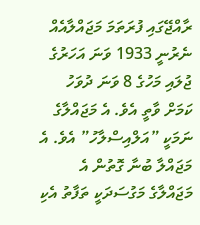ރާއްޖޭގައި ފުރަތަމަ މަޖައްލާއެއް ނެރުނީ 1933 ވަނަ އަހަރުގެ ޖުލައި މަހުގެ 8 ވަނަ ދުވަހު ކަމަށް ވާތީ އެވެ. އެ މަޖައްލާގެ ނަމަކީ ”އަލްއިސްލާހު” އެވެ. އެ މަޖައްލާ ބުނާ ގޮތުން އެ މަޖައްލާގެ މަގުސަދަކީ ތަފާތު އެކި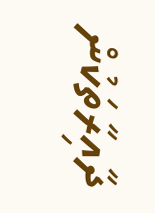ދާއިރާތަކުން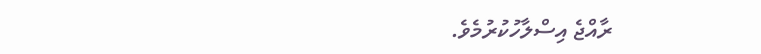ރާއްޖެ އިސްލާހުކުރުމެވެ.